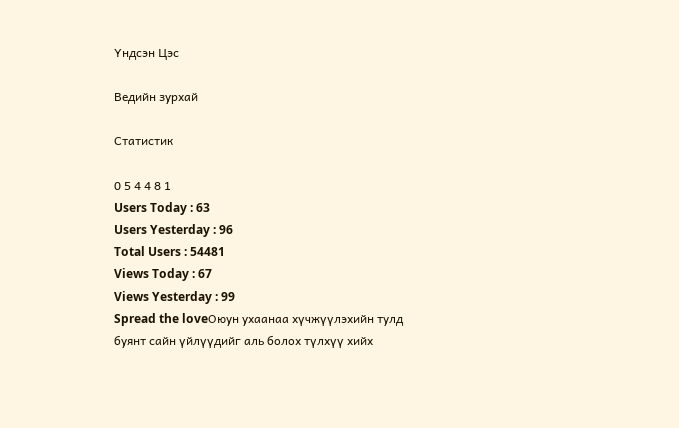Үндсэн Цэс

Ведийн зурхай

Статистик

0 5 4 4 8 1
Users Today : 63
Users Yesterday : 96
Total Users : 54481
Views Today : 67
Views Yesterday : 99
Spread the loveОюун ухаанаа хүчжүүлэхийн тулд буянт сайн үйлүүдийг аль болох түлхүү хийх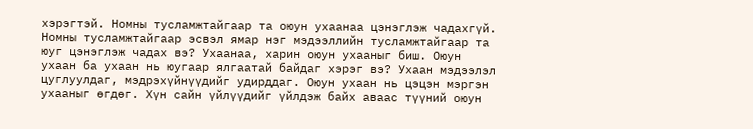хэрэгтэй. Номны тусламжтайгаар та оюун ухаанаа цэнэглэж чадахгүй. Номны тусламжтайгаар эсвэл ямар нэг мэдээллийн тусламжтайгаар та юуг цэнэглэж чадах вэ? Ухаанаа, харин оюун ухааныг биш. Оюун ухаан ба ухаан нь юугаар ялгаатай байдаг хэрэг вэ? Ухаан мэдээлэл цуглуулдаг, мэдрэхүйнүүдийг удирддаг. Оюун ухаан нь цэцэн мэргэн ухааныг өгдөг. Хүн сайн үйлүүдийг үйлдэж байх аваас түүний оюун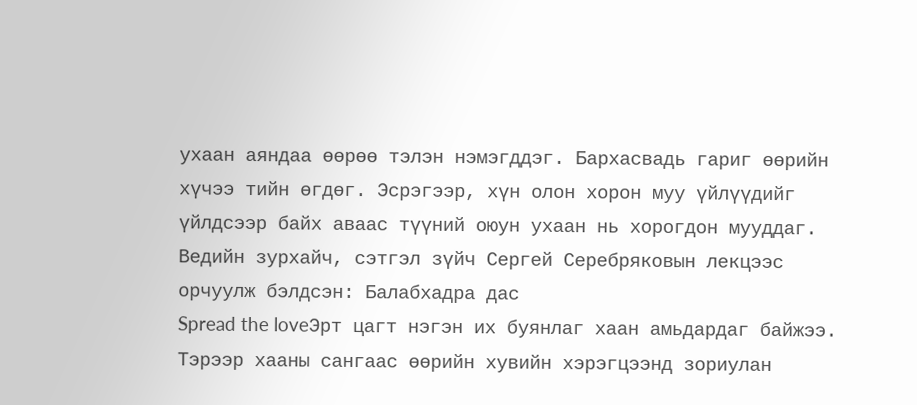ухаан аяндаа өөрөө тэлэн нэмэгддэг. Бархасвадь гариг өөрийн хүчээ тийн өгдөг. Эсрэгээр, хүн олон хорон муу үйлүүдийг үйлдсээр байх аваас түүний оюун ухаан нь хорогдон мууддаг. Ведийн зурхайч, сэтгэл зүйч Сергей Серебряковын лекцээс орчуулж бэлдсэн: Балабхадра дас
Spread the loveЭрт цагт нэгэн их буянлаг хаан амьдардаг байжээ. Тэрээр хааны сангаас өөрийн хувийн хэрэгцээнд зориулан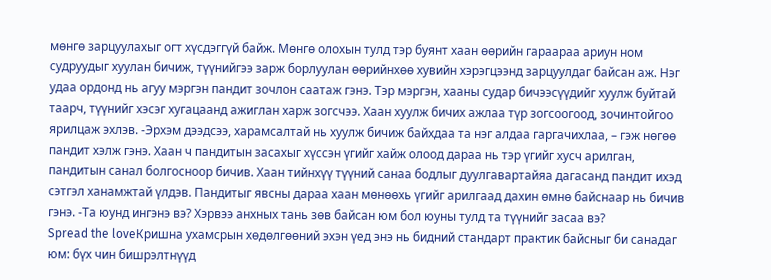мөнгө зарцуулахыг огт хүсдэггүй байж. Мөнгө олохын тулд тэр буянт хаан өөрийн гараараа ариун ном судруудыг хуулан бичиж, түүнийгээ зарж борлуулан өөрийнхөө хувийн хэрэгцээнд зарцуулдаг байсан аж. Нэг удаа ордонд нь агуу мэргэн пандит зочлон саатаж гэнэ. Тэр мэргэн, хааны судар бичээсүүдийг хуулж буйтай таарч, түүнийг хэсэг хугацаанд ажиглан харж зогсчээ. Хаан хуулж бичих ажлаа түр зогсоогоод, зочинтойгоо ярилцаж эхлэв. -Эрхэм дээдсээ, харамсалтай нь хуулж бичиж байхдаа та нэг алдаа гаргачихлаа, – гэж нөгөө пандит хэлж гэнэ. Хаан ч пандитын засахыг хүссэн үгийг хайж олоод дараа нь тэр үгийг хусч арилган,  пандитын санал болгосноор бичив. Хаан тийнхүү түүний санаа бодлыг дуулгавартайяа дагасанд пандит ихэд сэтгэл ханамжтай үлдэв. Пандитыг явсны дараа хаан мөнөөхь үгийг арилгаад дахин өмнө байснаар нь бичив гэнэ. -Та юунд ингэнэ вэ? Хэрвээ анхных тань зөв байсан юм бол юуны тулд та түүнийг засаа вэ?
Spread the loveКришна ухамсрын хөдөлгөөний эхэн үед энэ нь бидний стандарт практик байсныг би санадаг юм: бүх чин бишрэлтнүүд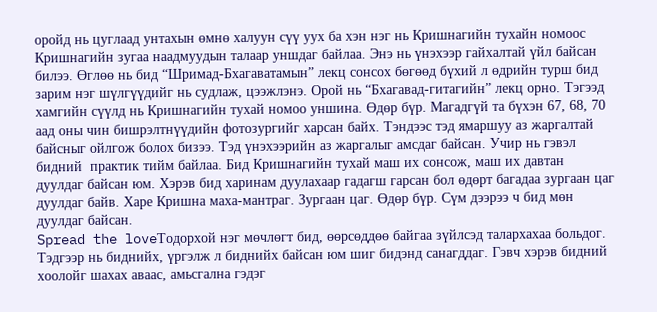оройд нь цуглаад унтахын өмнө халуун сүү уух ба хэн нэг нь Кришнагийн тухайн номоос Кришнагийн зугаа наадмуудын талаар уншдаг байлаа. Энэ нь үнэхээр гайхалтай үйл байсан билээ. Өглөө нь бид “Шримад-Бхагаватамын” лекц сонсох бөгөөд бүхий л өдрийн турш бид зарим нэг шүлгүүдийг нь судлаж, цээжлэнэ. Орой нь “Бхагавад-гитагийн” лекц орно. Тэгээд хамгийн сүүлд нь Кришнагийн тухай номоо уншина. Өдөр бүр. Магадгүй та бүхэн 67, 68, 70 аад оны чин бишрэлтнүүдийн фотозургийг харсан байх. Тэндээс тэд ямаршуу аз жаргалтай байсныг ойлгож болох бизээ. Тэд үнэхээрийн аз жаргалыг амсдаг байсан. Учир нь гэвэл бидний  практик тийм байлаа. Бид Кришнагийн тухай маш их сонсож, маш их давтан дуулдаг байсан юм. Хэрэв бид харинам дуулахаар гадагш гарсан бол өдөрт багадаа зургаан цаг дуулдаг байв. Харе Кришна маха-мантраг. Зургаан цаг. Өдөр бүр. Сүм дээрээ ч бид мөн дуулдаг байсан.
Spread the loveТодорхой нэг мөчлөгт бид, өөрсөддөө байгаа зүйлсэд талархахаа больдог. Тэдгээр нь биднийх, үргэлж л биднийх байсан юм шиг бидэнд санагддаг. Гэвч хэрэв бидний хоолойг шахах аваас, амьсгална гэдэг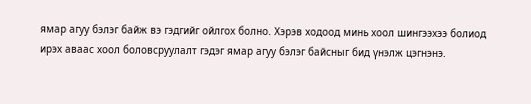ямар агуу бэлэг байж вэ гэдгийг ойлгох болно. Хэрэв ходоод минь хоол шингээхээ болиод ирэх аваас хоол боловсруулалт гэдэг ямар агуу бэлэг байсныг бид үнэлж цэгнэнэ.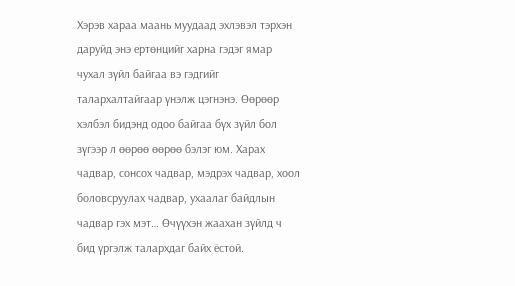Хэрэв хараа маань муудаад эхлэвэл тэрхэн даруйд энэ ертөнцийг харна гэдэг ямар чухал зүйл байгаа вэ гэдгийг талархалтайгаар үнэлж цэгнэнэ. Өөрөөр хэлбэл бидэнд одоо байгаа бүх зүйл бол зүгээр л өөрөө өөрөө бэлэг юм. Харах чадвар, сонсох чадвар, мэдрэх чадвар, хоол боловсруулах чадвар, ухаалаг байдлын чадвар гэх мэт… Өчүүхэн жаахан зүйлд ч бид үргэлж талархдаг байх ёстой.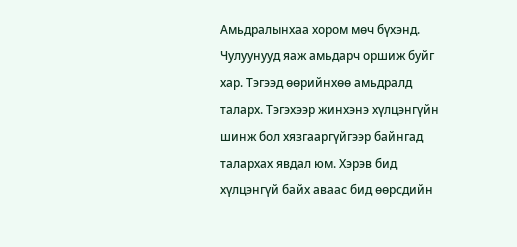Амьдралынхаа хором мөч бүхэнд. Чулуунууд яаж амьдарч оршиж буйг хар. Тэгээд өөрийнхөө амьдралд таларх. Тэгэхээр жинхэнэ хүлцэнгүйн шинж бол хязгааргүйгээр байнгад талархах явдал юм. Хэрэв бид хүлцэнгүй байх аваас бид өөрсдийн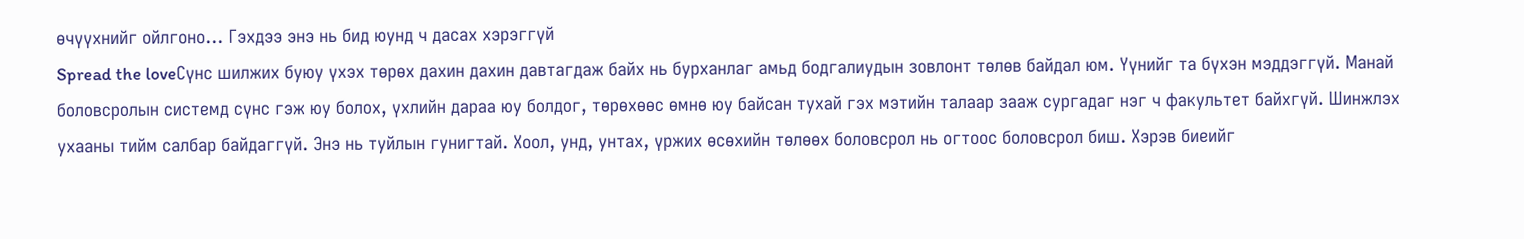өчүүхнийг ойлгоно… Гэхдээ энэ нь бид юунд ч дасах хэрэггүй
Spread the loveСүнс шилжих буюу үхэх төрөх дахин дахин давтагдаж байх нь бурханлаг амьд бодгалиудын зовлонт төлөв байдал юм. Үүнийг та бүхэн мэддэггүй. Манай боловсролын системд сүнс гэж юу болох, үхлийн дараа юу болдог, төрөхөөс өмнө юу байсан тухай гэх мэтийн талаар зааж сургадаг нэг ч факультет байхгүй. Шинжлэх ухааны тийм салбар байдаггүй. Энэ нь туйлын гунигтай. Хоол, унд, унтах, үржих өсөхийн төлөөх боловсрол нь огтоос боловсрол биш. Хэрэв биеийг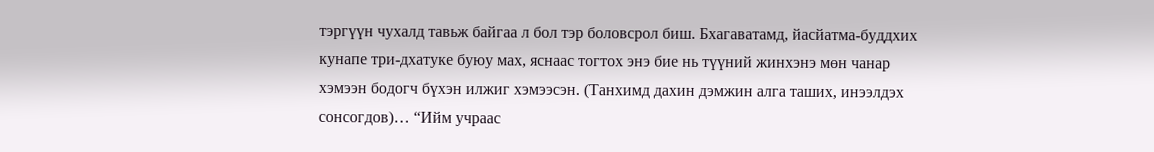тэргүүн чухалд тавьж байгаа л бол тэр боловсрол биш. Бхагаватамд, йасйатма-буддхих кунапе три-дхатуке буюу мах, яснаас тогтох энэ бие нь түүний жинхэнэ мөн чанар хэмээн бодогч бүхэн илжиг хэмээсэн. (Танхимд дахин дэмжин алга таших, инээлдэх сонсогдов)… “Ийм учраас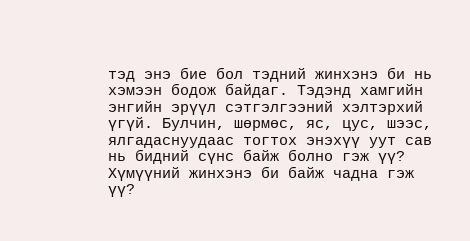тэд энэ бие бол тэдний жинхэнэ би нь хэмээн бодож байдаг. Тэдэнд хамгийн энгийн эрүүл сэтгэлгээний хэлтэрхий үгүй. Булчин, шөрмөс, яс, цус, шээс, ялгадаснуудаас тогтох энэхүү уут сав нь бидний сүнс байж болно гэж үү? Хүмүүний жинхэнэ би байж чадна гэж үү?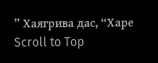” Хаягрива дас, “Харе
Scroll to Top